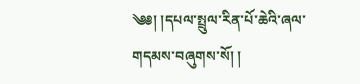༄༅། །དཔལ་སྤྲུལ་རིན་པོ་ཆེའི་ཞལ་གདམས་བཞུགས་སོ། །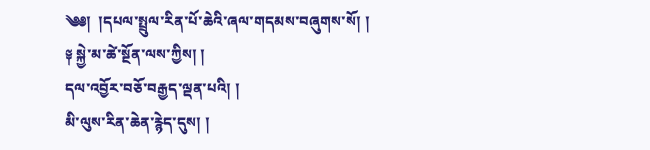༄༅།  །དཔལ་སྤྲུལ་རིན་པོ་ཆེའི་ཞལ་གདམས་བཞུགས་སོ། །
༈ སྐྱེ་མ་ཚེ་སྔོན་ལས་ཀྱིས། །
དལ་འབྱོར་བཅོ་བརྒྱད་ལྡན་པའི། །
མི་ལུས་རིན་ཆེན་རྙེད་དུས། །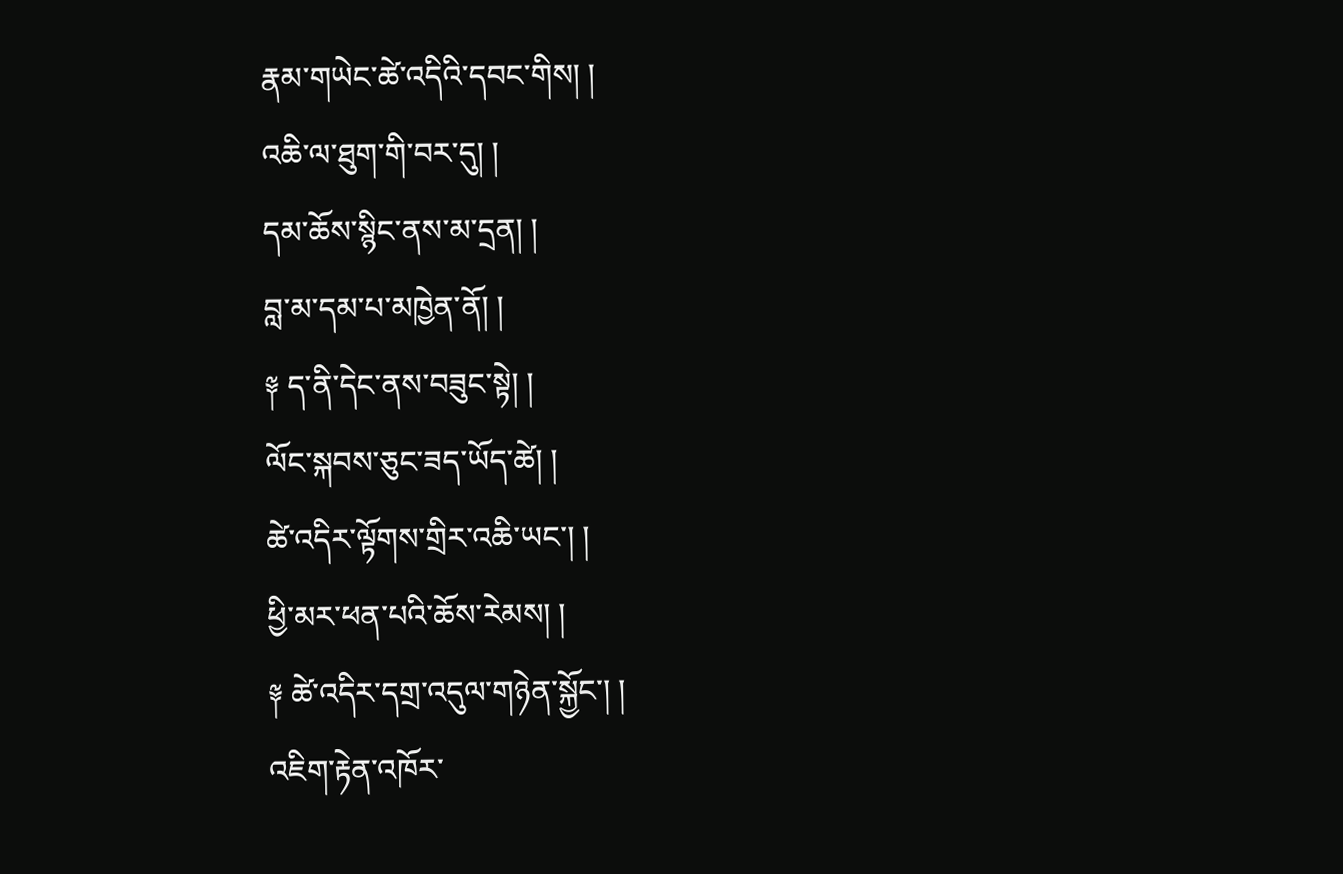རྣམ་གཡེང་ཚེ་འདིའི་དབང་གིས། །
འཆི་ལ་ཐུག་གི་བར་དུ། །
དམ་ཆོས་སྙིང་ནས་མ་དྲན། །
བླ་མ་དམ་པ་མཁྱེན་ནོ། །
༈ ད་ནི་དེང་ནས་བཟུང་སྟེ། །
ལོང་སྐབས་ཅུང་ཟད་ཡོད་ཚེ། །
ཚེ་འདིར་ལྟོགས་གྲིར་འཆི་ཡང་། །
ཕྱི་མར་ཕན་པའི་ཆོས་རེམས། །
༈ ཚེ་འདིར་དགྲ་འདུལ་གཉེན་སྐྱོང་། །
འཇིག་རྟེན་འཁོར་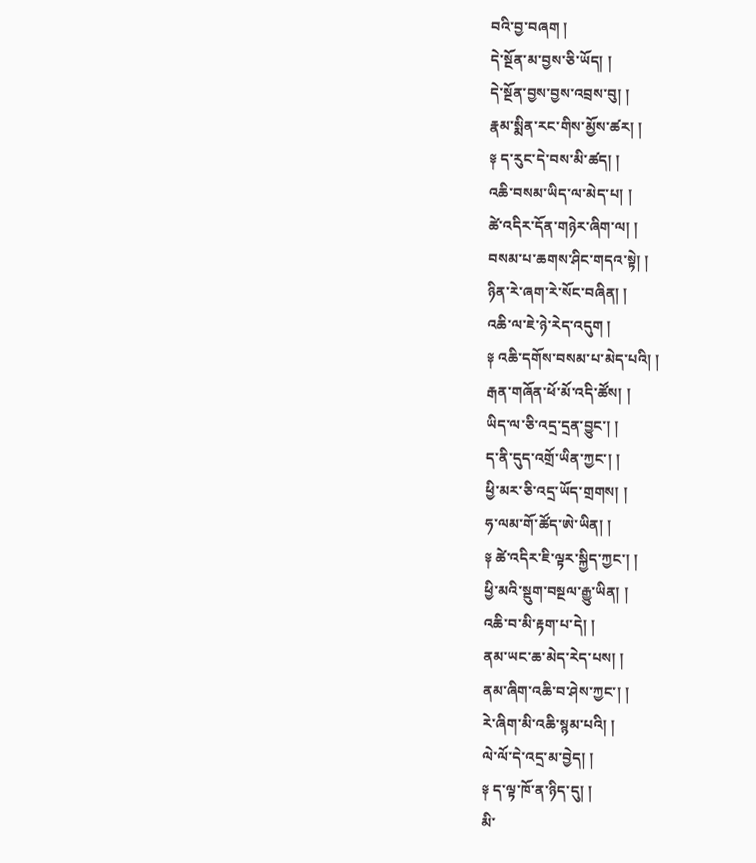བའི་བྱ་བཞག །
དེ་སྔོན་མ་བྱས་ཅི་ཡོད། །
དེ་སྔོན་བྱས་བྱས་འབྲས་བུ། །
རྣམ་སྨིན་རང་གིས་མྱོས་ཚར། །
༈ ད་རུང་དེ་བས་མི་ཚད། །
འཆི་བསམ་ཡིད་ལ་མེད་པ། །
ཚེ་འདིར་དོན་གཉེར་ཞིག་ལ། །
བསམ་པ་ཆགས་ཤིང་གདའ་སྟེ། །
ཉིན་རེ་ཞག་རེ་སོང་བཞིན། །
འཆི་ལ་ཇེ་ཉེ་རེད་འདུག །
༈ འཆི་དགོས་བསམ་པ་མེད་པའི། །
རྒན་གཞོན་ཕོ་མོ་འདི་ཚོས། །
ཡིད་ལ་ཅི་འདྲ་དྲན་བྱུང་། །
ད་ནི་དུད་འགྲོ་ཡིན་ཀྱང་། །
ཕྱི་མར་ཅི་འདྲ་ཡོད་གྲགས། །
ཧ་ལམ་གོ་ཚོད་ཨེ་ཡིན། །
༈ ཚེ་འདིར་ཇི་ལྟར་སྐྱིད་ཀྱང་། །
ཕྱི་མའི་སྡུག་བསྔལ་རྒྱུ་ཡིན། །
འཆི་བ་མི་རྟག་པ་དེ། །
ནམ་ཡང་ཆ་མེད་རེད་པས། །
ནམ་ཞིག་འཆི་བ་ཤེས་ཀྱང་། །
རེ་ཞིག་མི་འཆི་སྙམ་པའི། །
ལེ་ལོ་དེ་འདྲ་མ་བྱེད། །
༈ ད་ལྟ་ཁོ་ན་ཉིད་དུ། །
མི་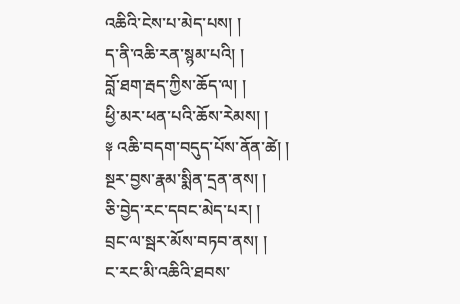འཆིའི་ངེས་པ་མེད་པས། །
ད་ནི་འཆི་རན་སྙམ་པའི། །
བློ་ཐག་རྦད་ཀྱིས་ཆོད་ལ། །
ཕྱི་མར་ཕན་པའི་ཆོས་རེམས། །
༈ འཆི་བདག་བདུད་པོས་ནོན་ཚེ། །
སྔར་བྱས་རྣམ་སྨིན་དྲན་ནས། །
ཅི་བྱེད་རང་དབང་མེད་པར། །
བྲང་ལ་སྦར་མོས་བཏབ་ནས། །
ང་རང་མི་འཆིའི་ཐབས་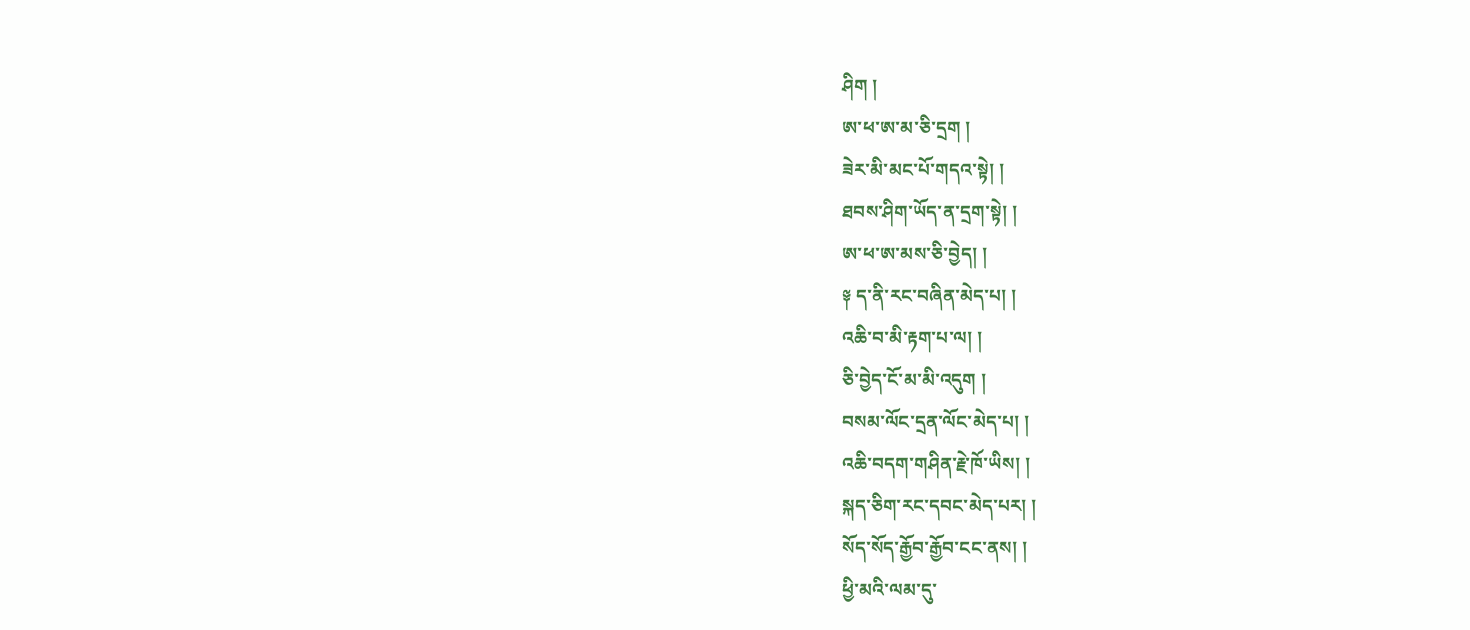ཤིག །
ཨ་ཕ་ཨ་མ་ཅི་དྲག །
ཟེར་མི་མང་པོ་གདའ་སྟེ། །
ཐབས་ཤིག་ཡོད་ན་དྲག་སྟེ། །
ཨ་ཕ་ཨ་མས་ཅི་བྱེད། །
༈ ད་ནི་རང་བཞིན་མེད་པ། །
འཆི་བ་མི་རྟག་པ་ལ། །
ཅི་བྱེད་ངོ་མ་མི་འདུག །
བསམ་ལོང་དྲན་ལོང་མེད་པ། །
འཆི་བདག་གཤིན་རྗེ་ཁོ་ཡིས། །
སྐད་ཅིག་རང་དབང་མེད་པར། །
སོད་སོད་རྒྱོབ་རྒྱོབ་ངང་ནས། །
ཕྱི་མའི་ལམ་དུ་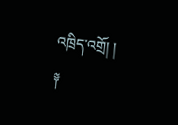འཁྲིད་འགྲོ། །
༈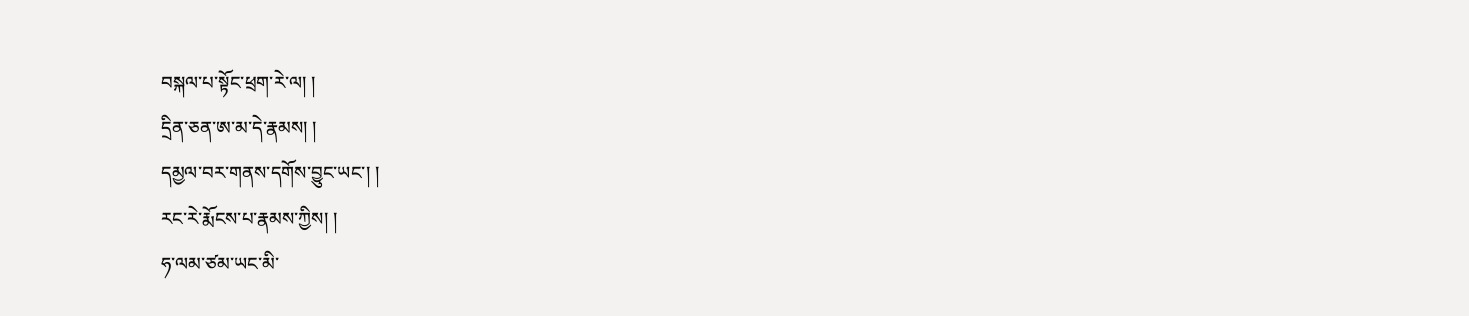བསྐལ་པ་སྟོང་ཕྲག་རེ་ལ། །
དྲིན་ཅན་ཨ་མ་དེ་རྣམས། །
དམྱལ་བར་གནས་དགོས་བྱུང་ཡང་། །
རང་རེ་རྨོངས་པ་རྣམས་ཀྱིས། །
ཧ་ལམ་ཙམ་ཡང་མི་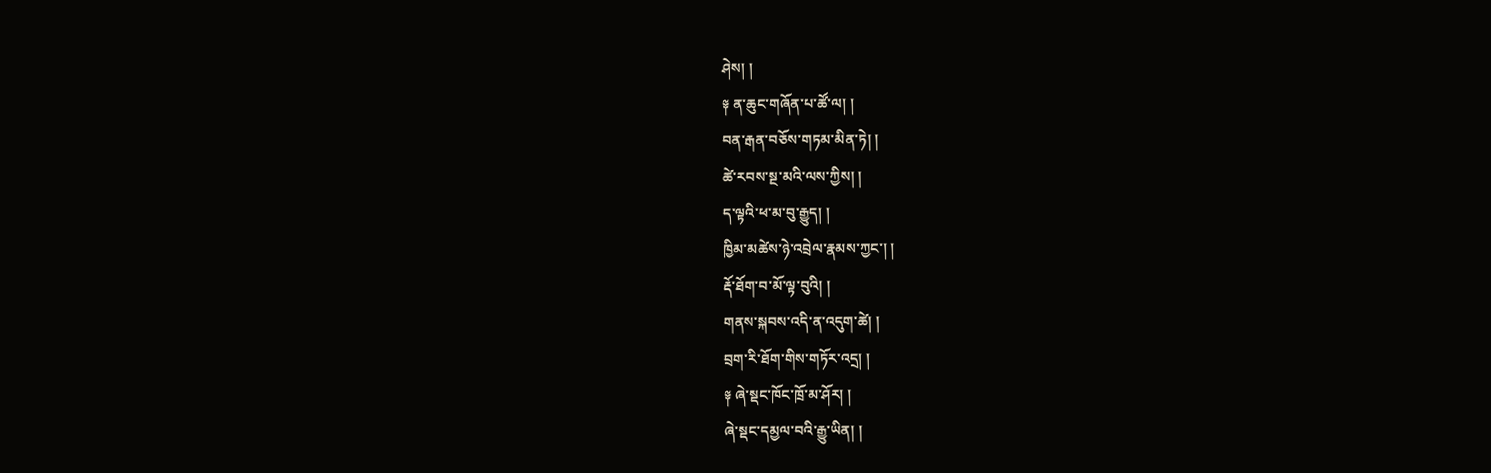ཤེས། །
༈ ན་ཆུང་གཞོན་པ་ཚོ་ལ། །
བན་རྒན་བཅོས་གཏམ་མིན་ཏེ། །
ཚེ་རབས་སྔ་མའི་ལས་ཀྱིས། །
ད་ལྟའི་ཕ་མ་བུ་རྒྱུད། །
ཁྱིམ་མཚེས་ཉེ་འབྲེལ་རྣམས་ཀྱང་། །
རྡོ་ཐོག་བ་མོ་ལྟ་བུའི། །
གནས་སྐབས་འདི་ན་འདུག་ཚེ། །
བྲག་རི་ཐོག་གིས་གཏོར་འདྲ། །
༈ ཞེ་སྡང་ཁོང་ཁྲོ་མ་ཤོར། །
ཞེ་སྡང་དམྱལ་བའི་རྒྱུ་ཡིན། །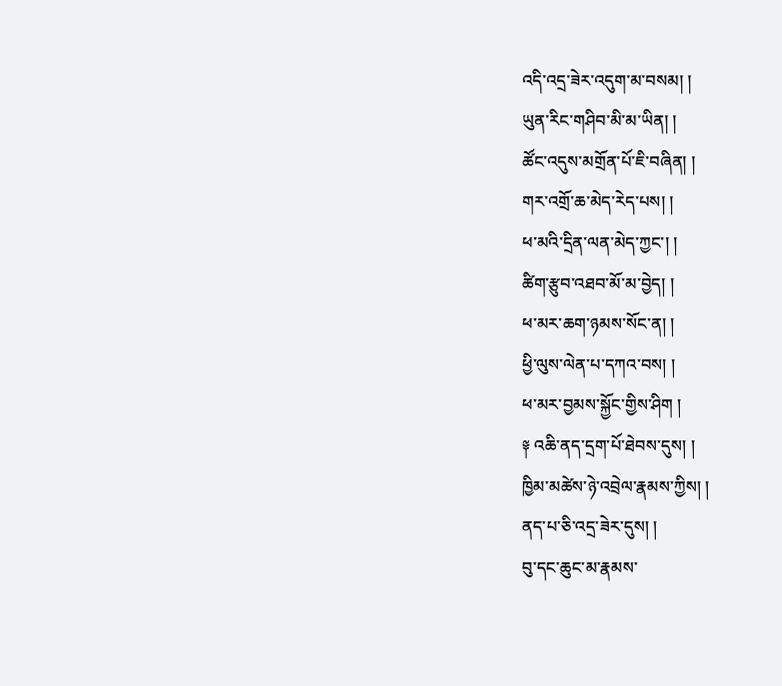འདི་འདྲ་ཟེར་འདུག་མ་བསམ། །
ཡུན་རིང་གཤིབ་མི་མ་ཡིན། །
ཚོང་འདུས་མགྲོན་པོ་ཇི་བཞིན། །
གར་འགྲོ་ཆ་མེད་རེད་པས། །
ཕ་མའི་དྲིན་ལན་མེད་ཀྱང་། །
ཚིག་རྩུབ་འཐབ་མོ་མ་བྱེད། །
ཕ་མར་ཆག་ཉམས་སོང་ན། །
ཕྱི་ལུས་ལེན་པ་དཀའ་བས། །
ཕ་མར་བྱམས་སྐྱོང་གྱིས་ཤིག །
༈ འཆི་ནད་དྲག་པོ་ཐེབས་དུས། །
ཁྱིམ་མཚེས་ཉེ་འབྲེལ་རྣམས་ཀྱིས། །
ནད་པ་ཅི་འདྲ་ཟེར་དུས། །
བུ་དང་ཆུང་མ་རྣམས་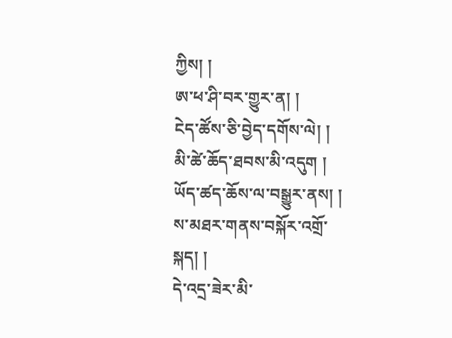ཀྱིས། །
ཨ་ཕ་ཤི་བར་གྱུར་ན། །
ངེད་ཚོས་ཅི་བྱེད་དགོས་ལེ། །
མི་ཚེ་ཆོད་ཐབས་མི་འདུག །
ཡོད་ཚད་ཆོས་ལ་བསྒྱུར་ནས། །
ས་མཐར་གནས་བསྐོར་འགྲོ་སྐད། །
དེ་འདྲ་ཟེར་མི་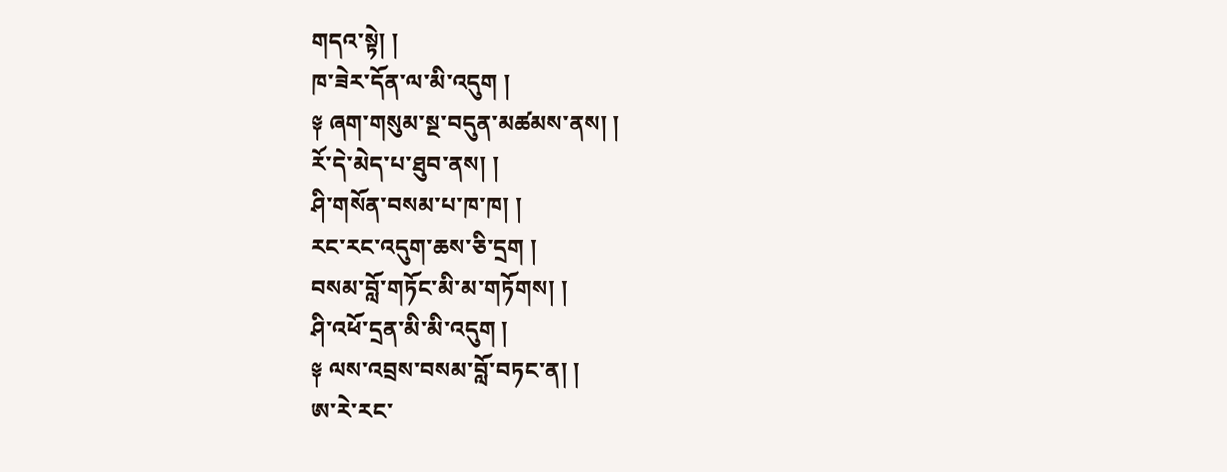གདའ་སྟེ། །
ཁ་ཟེར་དོན་ལ་མི་འདུག །
༈ ཞག་གསུམ་སྔ་བདུན་མཚམས་ནས། །
རོ་དེ་མེད་པ་ཐུབ་ནས། །
ཤི་གསོན་བསམ་པ་ཁ་ཁ། །
རང་རང་འདུག་ཆས་ཅི་དྲག །
བསམ་བློ་གཏོང་མི་མ་གཏོགས། །
ཤི་འཕོ་དྲན་མི་མི་འདུག །
༈ ལས་འབྲས་བསམ་བློ་བཏང་ན། །
ཨ་རེ་རང་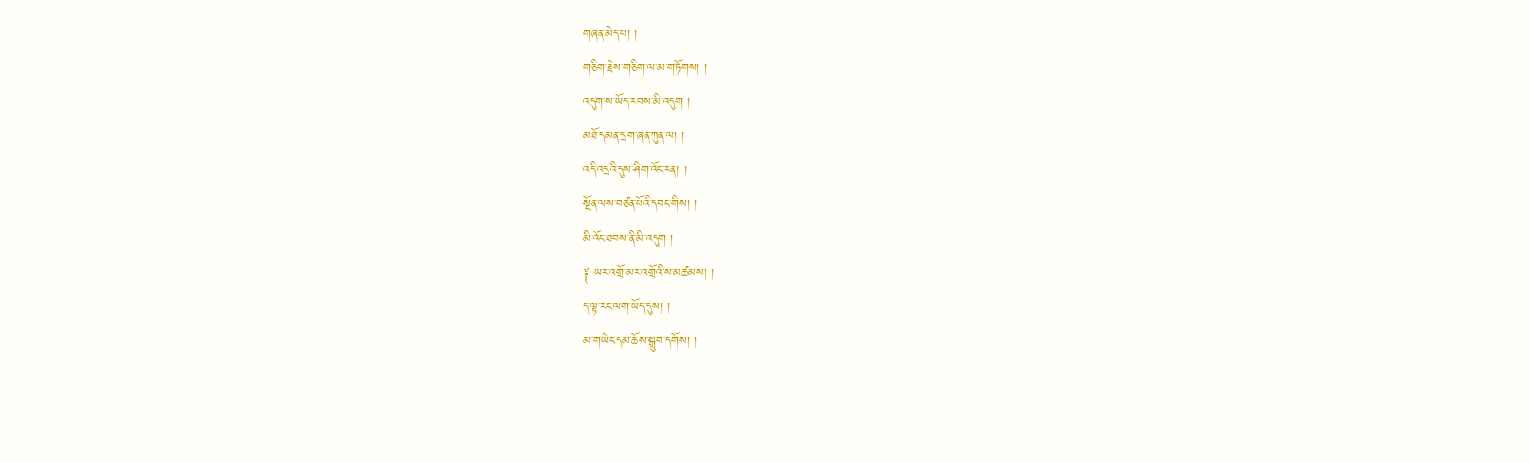གཞན་མེད་པ། །
གཅིག་རྗེས་གཅིག་ལ་མ་གཏོགས། །
འདུག་ས་ཡོད་རབས་མི་འདུག །
མཐོ་དམན་དྲག་ཞན་ཀུན་ལ། །
འདི་འདྲའི་དུས་ཤིག་འོང་རན། །
སྔོན་ལས་བཙན་པོའི་དབང་གིས། །
མི་འོང་ཐབས་ནི་མི་འདུག །
༈ ཡར་འགྲོ་མར་འགྲོའི་ས་མཚམས། །
ད་ལྟ་རང་ལག་ཡོད་དུས། །
མ་གཡེང་དམ་ཆོས་སྒྲུབ་དགོས། །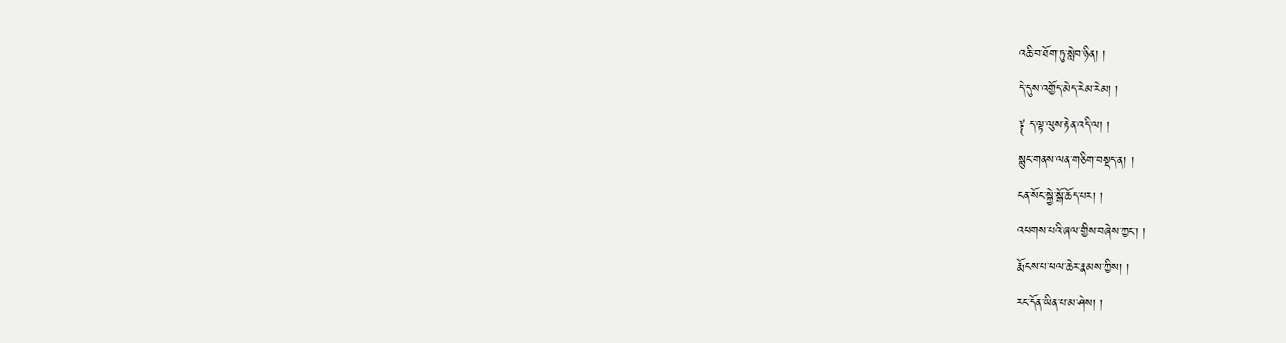འཆི་བ་ཐོག་ཏུ་སླེབ་ཉིན། །
དེ་དུས་འགྱོད་མེད་རེམ་རེམ། །
༈ ད་ལྟ་ལུས་རྟེན་འདི་ལ། །
སྙུང་གནས་ལན་གཅིག་བསྡད་ན། །
ངན་སོང་སྐྱེ་སྒོ་ཆོད་པར། །
འཕགས་པའི་ཞལ་གྱིས་བཞེས་ཀྱང་། །
རྨོངས་པ་ཕལ་ཆེར་རྣམས་ཀྱིས། །
རང་དོན་ཡིན་པ་མ་ཤེས། །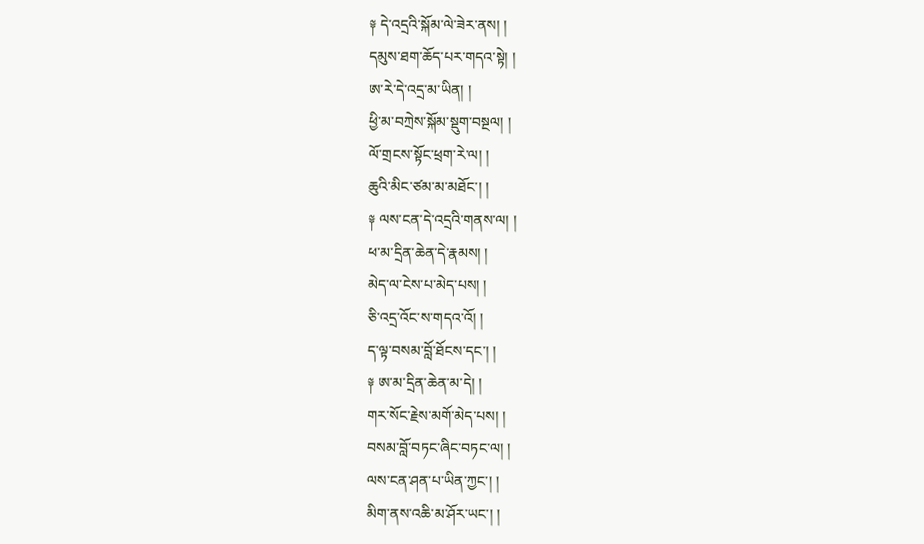༈ དེ་འདྲའི་སྐོམ་ལེ་ཟེར་ནས། །
དམུས་ཐག་ཆོད་པར་གདའ་སྟེ། །
ཨ་རེ་དེ་འདྲ་མ་ཡིན། །
ཕྱི་མ་བཀྲེས་སྐོམ་སྡུག་བསྔལ། །
ལོ་གྲངས་སྟོང་ཕྲག་རེ་ལ། །
ཆུའི་མིང་ཙམ་མ་མཐོང་། །
༈ ལས་ངན་དེ་འདྲའི་གནས་ལ། །
ཕ་མ་དྲིན་ཆེན་དེ་རྣམས། །
མེད་ལ་ངེས་པ་མེད་པས། །
ཅི་འདྲ་འོང་ས་གདའ་འོ། །
ད་ལྟ་བསམ་བློ་ཐོངས་དང་། །
༈ ཨ་མ་དྲིན་ཆེན་མ་དེ། །
གར་སོང་རྗེས་མགོ་མེད་པས། །
བསམ་བློ་བཏང་ཞིང་བཏང་ལ། །
ལས་ངན་ཤན་པ་ཡིན་ཀྱང་། །
མིག་ནས་འཆི་མ་ཤོར་ཡང་། །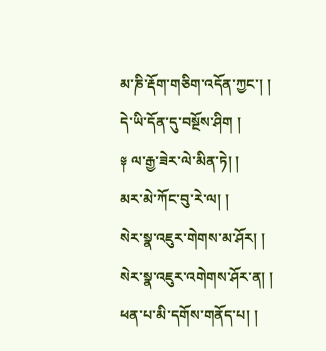མ་ཎི་རྡོག་གཅིག་འདོན་ཀྱང་། །
དེ་ཡི་དོན་དུ་བསྔོས་ཤིག །
༈ ལ་རྒྱ་ཟེར་ལེ་མིན་ཏེ། །
མར་མེ་ཀོང་བུ་རེ་ལ། །
སེར་སྣ་འཇུར་གེགས་མ་ཤོར། །
སེར་སྣ་འཇུར་འགེགས་ཤོར་ན། །
ཕན་པ་མི་དགོས་གནོད་པ། །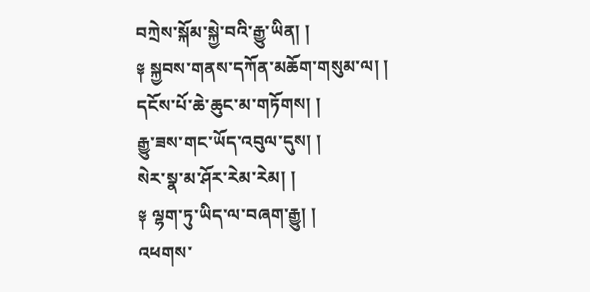བཀྲེས་སྐོམ་སྐྱེ་བའི་རྒྱུ་ཡིན། །
༈ སྐྱབས་གནས་དཀོན་མཆོག་གསུམ་ལ། །
དངོས་པོ་ཆེ་ཆུང་མ་གཏོགས། །
རྒྱུ་ཟས་གང་ཡོད་འབུལ་དུས། །
སེར་སྣ་མ་ཤོར་རེམ་རེམ། །
༈ ལྷག་ཏུ་ཡིད་ལ་བཞག་རྒྱུ། །
འཕགས་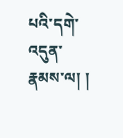པའི་དགེ་འདུན་རྣམས་ལ། །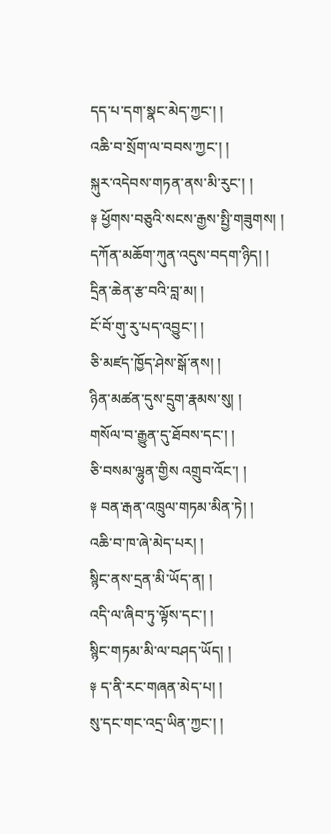དད་པ་དག་སྣང་མེད་ཀྱང་། །
འཆི་བ་སྲོག་ལ་བབས་ཀྱང་། །
སྐུར་འདེབས་གཏན་ནས་མི་རུང་། །
༈ ཕྱོགས་བཅུའི་སངས་རྒྱས་སྤྱི་གཟུགས། །
དཀོན་མཆོག་ཀུན་འདུས་བདག་ཉིད། །
དྲིན་ཆེན་རྩ་བའི་བླ་མ། །
ངོ་བོ་གུ་རུ་པད་འབྱུང་། །
ཅི་མཛད་ཁྱོད་ཤེས་སྒོ་ནས། །
ཉིན་མཚན་དུས་དྲུག་རྣམས་སུ། །
གསོལ་བ་རྒྱུན་དུ་ཐོབས་དང་། །
ཅི་བསམ་ལྷུན་གྱིས འགྲུབ་འོང་། །
༈ བན་རྒན་འཁྲུལ་གཏམ་མིན་ཏེ། །
འཆི་བ་ཁ་ཞེ་མེད་པར། །
སྙིང་ནས་དྲན་མི་ཡོད་ན། །
འདི་ལ་ཞིབ་ཏུ་ལྟོས་དང་། །
སྙིང་གཏམ་མི་ལ་བཤད་ཡོད། །
༈ ད་ནི་རང་གཞན་མེད་པ། །
སུ་དང་གང་འདྲ་ཡིན་ཀྱང་། །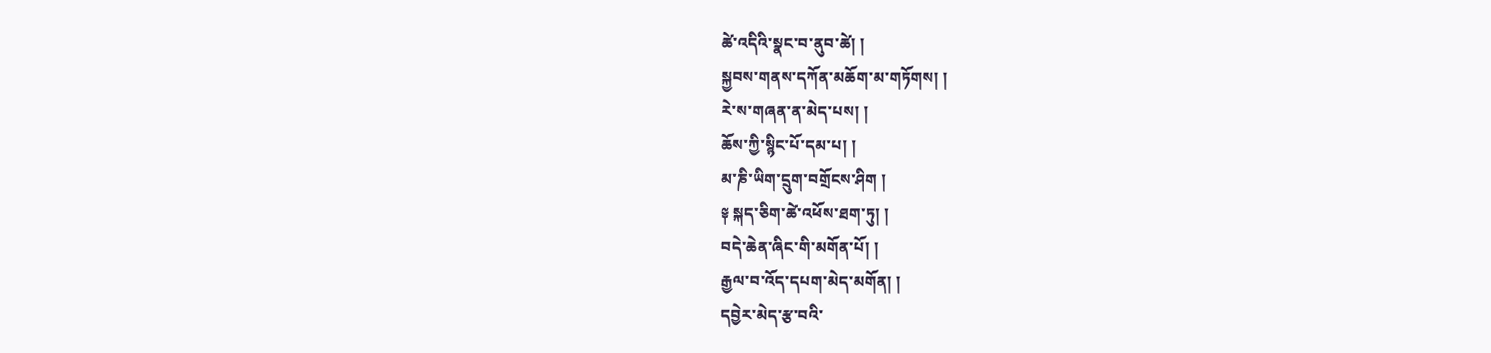ཚེ་འདིའི་སྣང་བ་ནུབ་ཚེ། །
སྐྱབས་གནས་དཀོན་མཆོག་མ་གཏོགས། །
རེ་ས་གཞན་ན་མེད་པས། །
ཆོས་ཀྱི་སྙིང་པོ་དམ་པ། །
མ་ཎི་ཡིག་དྲུག་བགྲོངས་ཤིག །
༈ སྐད་ཅིག་ཚེ་འཕོས་ཐག་ཏུ། །
བདེ་ཆེན་ཞིང་གི་མགོན་པོ། །
རྒྱལ་བ་འོད་དཔག་མེད་མགོན། །
དབྱེར་མེད་རྩ་བའི་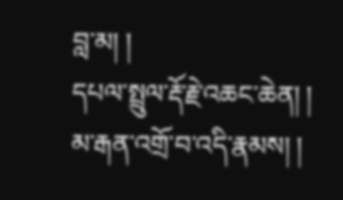བླ་མ། །
དཔལ་སྤྲུལ་རྡོ་རྗེ་འཆང་ཆེན། །
མ་རྒན་འགྲོ་བ་འདི་རྣམས། །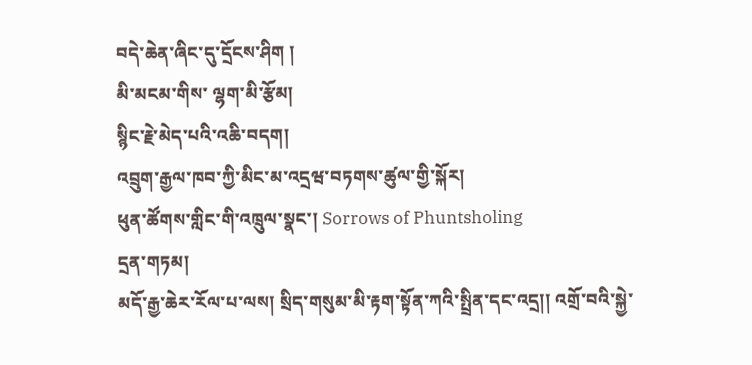བདེ་ཆེན་ཞིང་དུ་དྲོངས་ཤིག །
མི་མངམ་གིས་ ལྷག་མི་རྩོམ།
སྙིང་རྗེ་མེད་པའི་འཆི་བདག།
འབྲུག་རྒྱལ་ཁབ་ཀྱི་མིང་མ་འདྲཝ་བཏགས་ཚུལ་གྱི་སྐོར།
ཕུན་ཚོགས་གླིང་གི་འཁྲུལ་སྣང་། Sorrows of Phuntsholing
དྲན་གཏམ།
མདོ་རྒྱ་ཆེར་རོལ་པ་ལས། སྲིད་གསུམ་མི་རྟག་སྟོན་ཀའི་སྤྲིན་དང་འདྲ།། འགྲོ་བའི་སྐྱེ་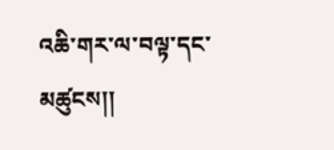འཆི་གར་ལ་བལྟ་དང་མཚུངས།།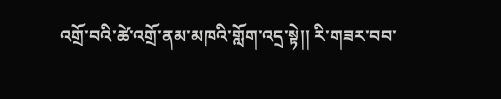འགྲོ་བའི་ཚེ་འགྲོ་ནམ་མཁའི་གློག་འདྲ་སྟེ།། རི་གཟར་བབ་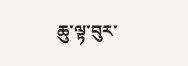ཆུ་ལྟ་བུར་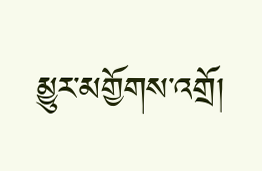མྱུར་མགྱོགས་འགྲོ།